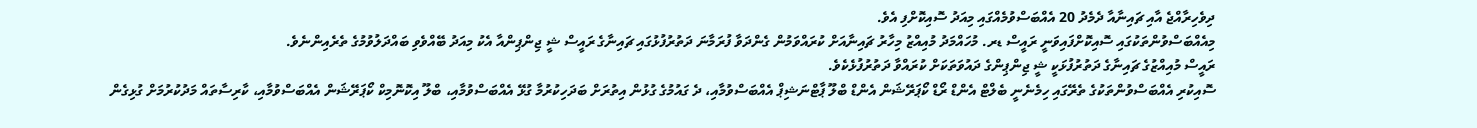ދިވެހިރާއްޖެ އާއި ޗައިނާއާ ދެމެދު 20 އެއްބަސްވުމެއްގައި މިއަދު ސޮއިކޮށްފި އެވެ.
މިއެއްބަސްވުންތަކުގައި ސޮއިކޮށްފައިވަނީ ރައީސް ޑރ. މުހައްމަދު މުއިއްޒު މިހާރު ޗައިނާއަށް ކުރައްވަމުން ގެންދަވާ ފުރަމާނަ ދަތުރުފުޅުގައި ޗައިނާގެ ރައީސް ޝީ ޖިންޕިންއާ އެކު މިއަދު ބޭއްވެވި ބައްދަލުވުމުގެ ތެރެއިންނެވެ.
ރައީސް މުއިއްޒުގެ ޗައިނާގެ ދަތުރުފުޅަކީ ޝީ ޖިންޕިންގެ ދައުވަތަކަށް ކުރައްވާ ދަތުރުފުޅެކެވެ.
ސޮއިކުރި އެއްބަސްވުންތަކުގެ ތެރޭގައި ހިމެނެނީ ބެލްޓް އެންޑް ރޯޑް ކޯޕަރޭޝަން އެންޑް ބްލޫ ޕާޓްނަޝިޕް އެއްބަސްވުމާއި، ދެ ގައުމުގެ ގުޅުން އިތުރަށް ބަދަހިކުރުމާ ގުޅޭ އެއްބަސްވުމާއި، ބްލޫ އިކޮނޮމިކް ކޯޕަރޭޝަން އެއްބަސްވުމާއި، ކާރިސާތައް މަދުކުރުމަށް ގުޅިގެން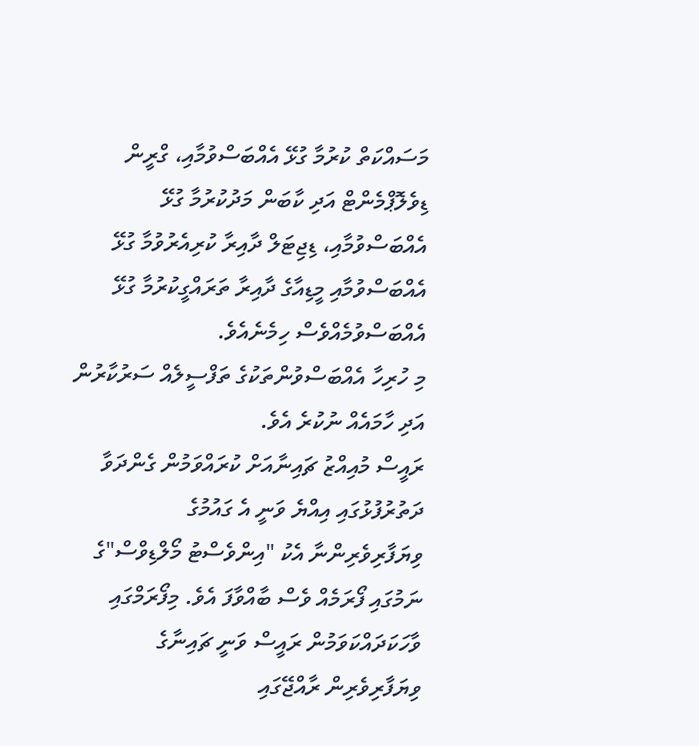މަސައްކަތް ކުރުމާ ގުޅޭ އެއްބަސްވުމާއި، ގްރީން ޑިވެލޮޕްމެންޓް އަދި ކާބަން މަދުކުރުމާ ގުޅޭ އެއްބަސްވުމާއި، ޑިޖިޓަލް ދާއިރާ ކުރިއެރުވުމާ ގުޅޭ އެއްބަސްވުމާއި މީޑިއާގެ ދާއިރާ ތަރައްގީކުރުމާ ގުޅޭ އެއްބަސްވުމެއްވެސް ހިމެނެއެވެ.
މި ހުރިހާ އެއްބަސްވުންތަކުގެ ތަފްސީލެއް ސަރުކާރުން އަދި ހާމައެއް ނުކުރެ އެވެ.
ރައީސް މުއިއްޒު ޗައިނާއަށް ކުރައްވަމުން ގެންދަވާ ދަތުރުފުޅުގައި އިއްޔެ ވަނީ އެ ގައުމުގެ ވިޔަފާރިވެރިންނާ އެކު "އިންވެސްޓު މޯލްޑިވްސް"ގެ ނަމުގައި ފޯރަމެއް ވެސް ބާއްވާފަ އެވެ. މިފޯރަމްގައި ވާހަކަދައްކަވަމުން ރައީސް ވަނީ ޗައިނާގެ ވިޔަފާރިވެރިން ރާއްޖޭގައި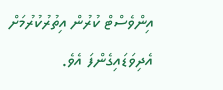އިންވެސްޓް ކުރުން އިތުރުކުރުމަށް އެދިވަޑައިގެންފަ އެވެ.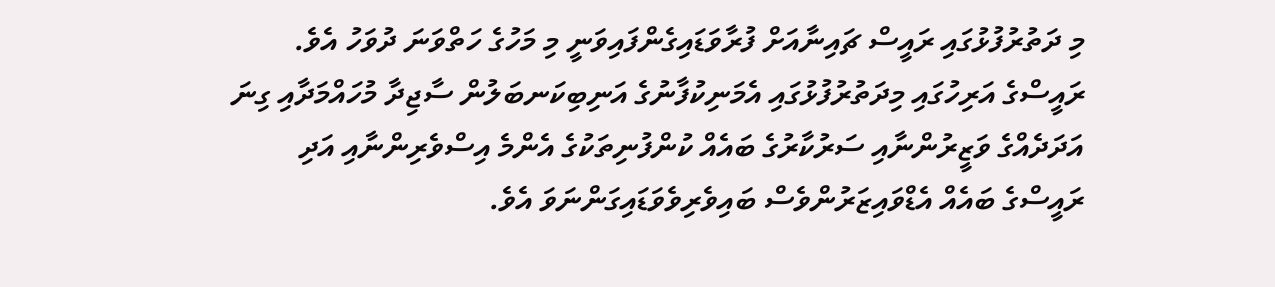މި ދަތުރުފުޅުގައި ރައީސް ޗައިނާއަށް ފުރާވަޑައިގެންފައިވަނީ މި މަހުގެ ހަތްވަނަ ދުވަހު އެވެ. ރައީސްގެ އަރިހުގައި މިދަތުރުފުޅުގައި އެމަނިކުފާނުގެ އަނިބިކަނބަލުން ސާޖިދާ މުހައްމަދާއި ގިނަ އަދަދެއްގެ ވަޒީރުންނާއި ސަރުކާރުގެ ބައެއް ކުންފުނިތަކުގެ އެންމެ އިސްވެރިންނާއި އަދި ރައީސްގެ ބައެއް އެޑްވައިޒަރުންވެސް ބައިވެރިވެވަޑައިގަންނަވަ އެވެ.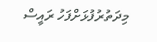މިދަތުރުފުޅަށްފަހު ރައީސް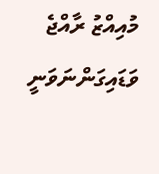މުއިއްޒު ރާއްޖެ ވަޑައިގަންނަވަނީ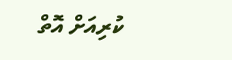ކުރިއަށް އޮތް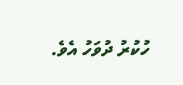ހުކުރު ދުވަހު އެވެ.